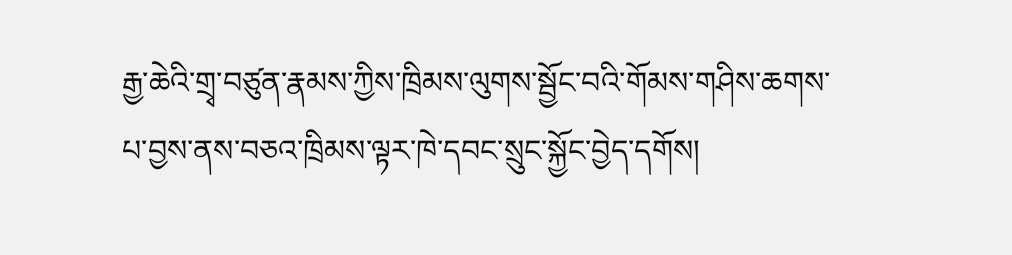རྒྱ་ཆེའི་གྲྭ་བཙུན་རྣམས་ཀྱིས་ཁྲིམས་ལུགས་སྦྱོང་བའི་གོམས་གཤིས་ཆགས་པ་བྱས་ནས་བཅའ་ཁྲིམས་ལྟར་ཁེ་དབང་སྲུང་སྐྱོང་བྱེད་དགོས།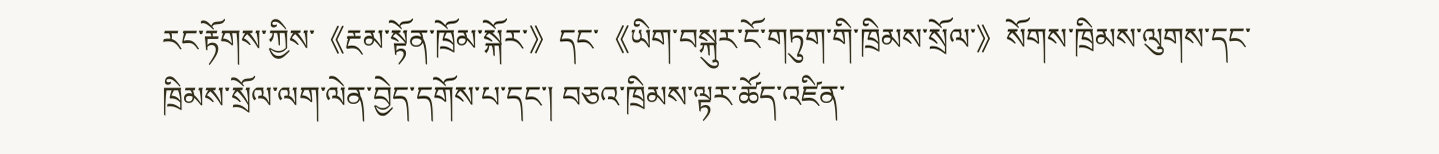རང་རྟོགས་ཀྱིས་《རྔམ་སྟོན་ཁྲོམ་སྐོར་》དང་《ཡིག་བསྐུར་ངོ་གཏུག་གི་ཁྲིམས་སྲོལ་》སོགས་ཁྲིམས་ལུགས་དང་ཁྲིམས་སྲོལ་ལག་ལེན་བྱེད་དགོས་པ་དང་། བཅའ་ཁྲིམས་ལྟར་ཚོད་འཛིན་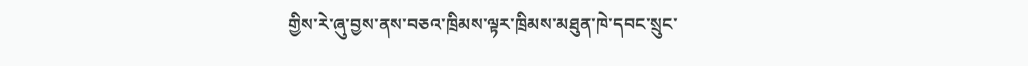གྱིས་རེ་ཞུ་བྱས་ནས་བཅའ་ཁྲིམས་ལྟར་ཁྲིམས་མཐུན་ཁེ་དབང་སྲུང་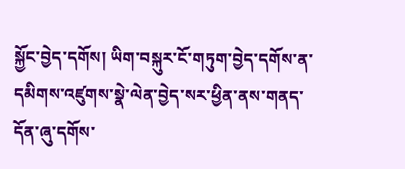སྐྱོང་བྱེད་དགོས། ཡིག་བསྐུར་ངོ་གཏུག་བྱེད་དགོས་ན་དམིགས་འཛུགས་སྣེ་ལེན་བྱེད་སར་ཕྱིན་ནས་གནད་དོན་ཞུ་དགོས་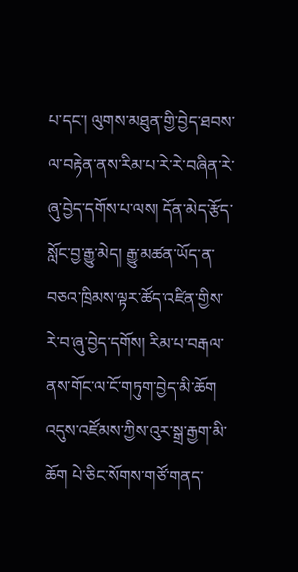པ་དང་། ལུགས་མཐུན་གྱི་བྱེད་ཐབས་ལ་བརྟེན་ནས་རིམ་པ་རེ་རེ་བཞིན་རེ་ཞུ་བྱེད་དགོས་པ་ལས། དོན་མེད་རྩོད་སློང་བྱ་རྒྱུ་མེད། རྒྱུ་མཚན་ཡོད་ན་བཅའ་ཁྲིམས་ལྟར་ཚོད་འཛིན་གྱིས་རེ་བ་ཞུ་བྱེད་དགོས། རིམ་པ་བརྒལ་ནས་གོང་ལ་ངོ་གཏུག་བྱེད་མི་ཆོག འདུས་འཛོམས་ཀྱིས་འུར་སྒྲ་རྒྱག་མི་ཆོག པེ་ཅིང་སོགས་གཙོ་གནད་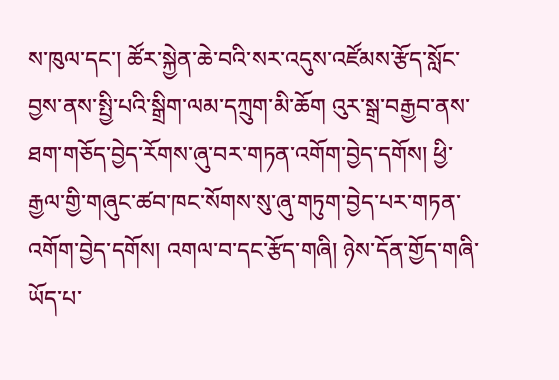ས་ཁུལ་དང་། ཚོར་སྐྱེན་ཆེ་བའི་སར་འདུས་འཛོམས་རྩོད་སློང་བྱས་ནས་སྤྱི་པའི་སྒྲིག་ལམ་དཀྲུག་མི་ཆོག འུར་སྒྲ་བརྒྱབ་ནས་ཐག་གཅོད་བྱེད་རོགས་ཞུ་བར་གཏན་འགོག་བྱེད་དགོས། ཕྱི་རྒྱལ་གྱི་གཞུང་ཚབ་ཁང་སོགས་སུ་ཞུ་གཏུག་བྱེད་པར་གཏན་འགོག་བྱེད་དགོས། འགལ་བ་དང་རྩོད་གཞི། ཉེས་དོན་གྱོད་གཞི་ཡོད་པ་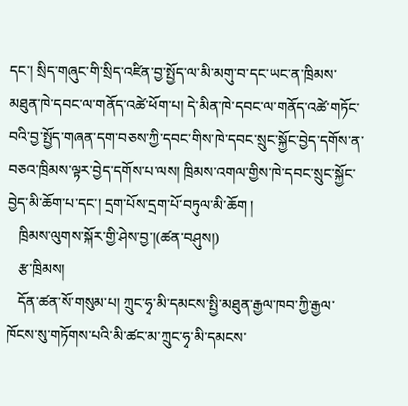དང་། སྲིད་གཞུང་གི་སྲིད་འཛིན་བྱ་སྤྱོད་ལ་མི་མགུ་བ་དང་ཡང་ན་ཁྲིམས་མཐུན་ཁེ་དབང་ལ་གནོད་འཚེ་ཕོག་པ། དེ་མིན་ཁེ་དབང་ལ་གནོད་འཚེ་གཏོང་བའི་བྱ་སྤྱོད་གཞན་དག་བཅས་ཀྱི་དབང་གིས་ཁེ་དབང་སྲུང་སྐྱོང་བྱེད་དགོས་ན་བཅའ་ཁྲིམས་ལྟར་བྱེད་དགོས་པ་ལས། ཁྲིམས་འགལ་གྱིས་ཁེ་དབང་སྲུང་སྐྱོང་བྱེད་མི་ཆོག་པ་དང་། དྲག་པོས་དྲག་པོ་བཏུལ་མི་ཆོག །
   ཁྲིམས་ལུགས་སྐོར་གྱི་ཤེས་བྱ་།(ཚན་བཤུས།)
   རྩ་ཁྲིམས།
   དོན་ཚན་སོ་གསུམ་པ། ཀྲུང་ཧྭ་མི་དམངས་སྤྱི་མཐུན་རྒྱལ་ཁབ་ཀྱི་རྒྱལ་ཁོངས་སུ་གཏོགས་པའི་མི་ཚང་མ་ཀྲུང་ཧྭ་མི་དམངས་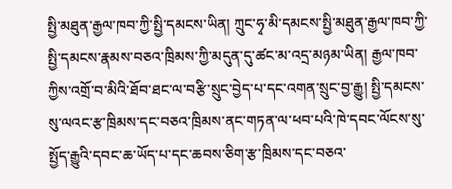སྤྱི་མཐུན་རྒྱལ་ཁབ་ཀྱི་སྤྱི་དམངས་ཡིན། ཀྲུང་ཧྭ་མི་དམངས་སྤྱི་མཐུན་རྒྱལ་ཁབ་ཀྱི་སྤྱི་དམངས་རྣམས་བཅའ་ཁྲིམས་ཀྱི་མདུན་དུ་ཚང་མ་འདྲ་མཉམ་ཡིན། རྒྱལ་ཁབ་ཀྱིས་འགྲོ་བ་མིའི་ཐོབ་ཐང་ལ་བརྩི་སྲུང་བྱེད་པ་དང་འགན་སྲུང་བྱ་རྒྱུ། སྤྱི་དམངས་སུ་ལའང་རྩ་ཁྲིམས་དང་བཅའ་ཁྲིམས་ནང་གཏན་ལ་ཕབ་པའི་ཁེ་དབང་ལོངས་སུ་སྤྱོད་རྒྱུའི་དབང་ཆ་ཡོད་པ་དང་ཆབས་ཅིག་རྩ་ཁྲིམས་དང་བཅའ་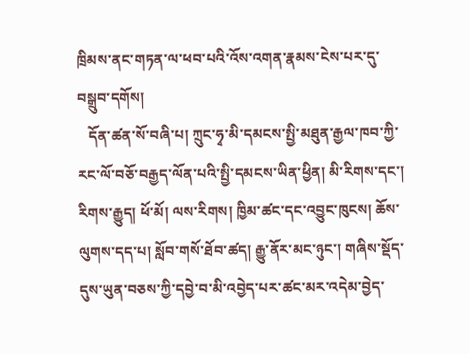ཁྲིམས་ནང་གཏན་ལ་ཕབ་པའི་འོས་འགན་རྣམས་ངེས་པར་དུ་བསྒྲུབ་དགོས།
   དོན་ཚན་སོ་བཞི་པ། ཀྲུང་ཧྭ་མི་དམངས་སྤྱི་མཐུན་རྒྱལ་ཁབ་ཀྱི་རང་ལོ་བཅོ་བརྒྱད་ལོན་པའི་སྤྱི་དམངས་ཡིན་ཕྱིན། མི་རིགས་དང་། རིགས་རྒྱུད། ཕོ་མོ། ལས་རིགས། ཁྱིམ་ཚང་དང་འབྱུང་ཁུངས། ཆོས་ལུགས་དད་པ། སློབ་གསོ་ཐོབ་ཚད། རྒྱུ་ནོར་མང་ཉུང་། གཞིས་སྡོད་དུས་ཡུན་བཅས་ཀྱི་དབྱེ་བ་མི་འབྱེད་པར་ཚང་མར་འདེམ་བྱེད་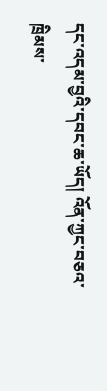དང་འདམ་བྱའི་དབང་ཆ་ཡོད། འོན་ཀྱང་བཅའ་ཁྲིམས་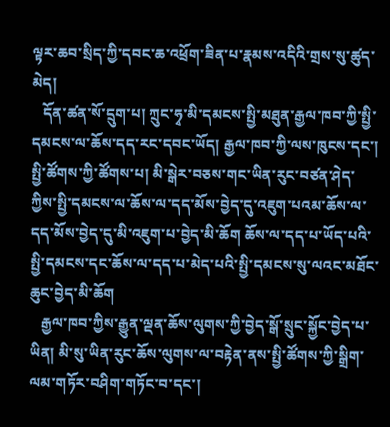ལྟར་ཆབ་སྲིད་ཀྱི་དབང་ཆ་འཕྲོག་ཟིན་པ་རྣམས་འདིའི་གྲས་སུ་ཚུད་མེད།
   དོན་ཚན་སོ་དྲུག་པ། ཀྲུང་ཧྭ་མི་དམངས་སྤྱི་མཐུན་རྒྱལ་ཁབ་ཀྱི་སྤྱི་དམངས་ལ་ཆོས་དད་རང་དབང་ཡོད། རྒྱལ་ཁབ་ཀྱི་ལས་ཁུངས་དང་། སྤྱི་ཚོགས་ཀྱི་ཚོགས་པ། མི་སྒེར་བཅས་གང་ཡིན་རུང་བཙན་ཤེད་ཀྱིས་སྤྱི་དམངས་ལ་ཆོས་ལ་དད་མོས་བྱེད་དུ་འཇུག་པའམ་ཆོས་ལ་དད་མོས་བྱེད་དུ་མི་འཇུག་པ་བྱེད་མི་ཆོག ཆོས་ལ་དད་པ་ཡོད་པའི་སྤྱི་དམངས་དང་ཆོས་ལ་དད་པ་མེད་པའི་སྤྱི་དམངས་སུ་ལའང་མཐོང་ཆུང་བྱེད་མི་ཆོག
   རྒྱལ་ཁབ་ཀྱིས་རྒྱུན་ལྡན་ཆོས་ལུགས་ཀྱི་བྱེད་སྒོ་སྲུང་སྐྱོང་བྱེད་པ་ཡིན། མི་སུ་ཡིན་རུང་ཆོས་ལུགས་ལ་བརྟེན་ནས་སྤྱི་ཚོགས་ཀྱི་སྒྲིག་ལམ་གཏོར་བཤིག་གཏོང་བ་དང་།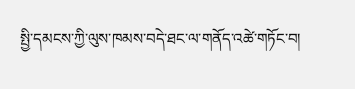སྤྱི་དམངས་ཀྱི་ལུས་ཁམས་བདེ་ཐང་ལ་གནོད་འཚེ་གཏོང་བ།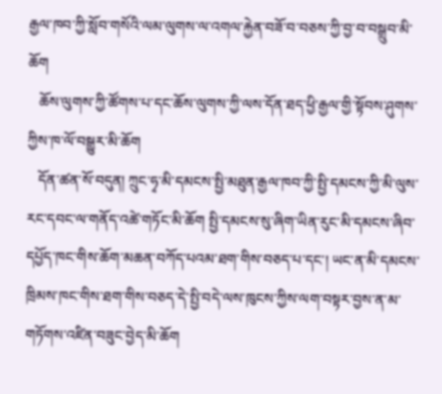རྒྱལ་ཁབ་ཀྱི་སློབ་གསོའི་ལམ་ལུགས་ལ་འགལ་རྐྱེན་བཟོ་བ་བཅས་ཀྱི་བྱ་བ་བསྒྲུབ་མི་ཆོག
   ཆོས་ལུགས་ཀྱི་ཚོགས་པ་དང་ཆོས་ལུགས་ཀྱི་ལས་དོན་ཐད་ཕྱི་རྒྱལ་གྱི་སྟོབས་ཤུགས་ཀྱིས་ཁ་ལོ་བསྒྱུར་མི་ཆོག
   དོན་ཚན་སོ་བདུན། ཀྲུང་ཧྭ་མི་དམངས་སྤྱི་མཐུན་རྒྱལ་ཁབ་ཀྱི་སྤྱི་དམངས་ཀྱི་མི་ལུས་རང་དབང་ལ་གནོད་འཚེ་གཏོང་མི་ཆོག སྤྱི་དམངས་སུ་ཞིག་ཡིན་རུང་མི་དམངས་ཞིབ་དཔྱོད་ཁང་གིས་ཆོག་མཆན་བཀོད་པའམ་ཐག་གིས་བཅད་པ་དང་། ཡང་ན་མི་དམངས་ཁྲིམས་ཁང་གིས་ཐག་གིས་བཅད་དེ་སྤྱི་བདེ་ལས་ཁུངས་ཀྱིས་ལག་བསྟར་བྱས་ན་མ་གཏོགས་འཛིན་བཟུང་བྱེད་མི་ཆོག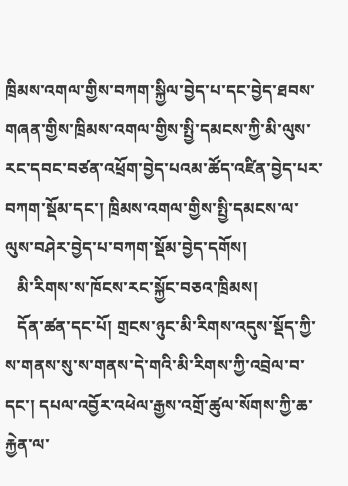ཁྲིམས་འགལ་གྱིས་བཀག་སྐྱིལ་བྱེད་པ་དང་བྱེད་ཐབས་གཞན་གྱིས་ཁྲིམས་འགལ་གྱིས་སྤྱི་དམངས་ཀྱི་མི་ལུས་རང་དབང་བཙན་འཕྲོག་བྱེད་པའམ་ཚོད་འཛིན་བྱེད་པར་བཀག་སྡོམ་དང་། ཁྲིམས་འགལ་གྱིས་སྤྱི་དམངས་ལ་ལུས་བཤེར་བྱེད་པ་བཀག་སྡོམ་བྱེད་དགོས།
   མི་རིགས་ས་ཁོངས་རང་སྐྱོང་བཅའ་ཁྲིམས།
   དོན་ཚན་དང་པོ། གྲངས་ཉུང་མི་རིགས་འདུས་སྡོད་ཀྱི་ས་གནས་སུ་ས་གནས་དེ་གའི་མི་རིགས་ཀྱི་འབྲེལ་བ་དང་། དཔལ་འབྱོར་འཕེལ་རྒྱས་འགྲོ་ཚུལ་སོགས་ཀྱི་ཆ་རྐྱེན་ལ་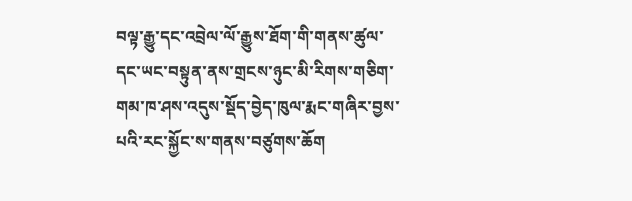བལྟ་རྒྱུ་དང་འབྲེལ་ལོ་རྒྱུས་ཐོག་གི་གནས་ཚུལ་དང་ཡང་བསྟུན་ནས་གྲངས་ཉུང་མི་རིགས་གཅིག་གམ་ཁ་ཤས་འདུས་སྡོད་བྱེད་ཁུལ་རྨང་གཞིར་བྱས་པའི་རང་སྐྱོང་ས་གནས་བཙུགས་ཆོག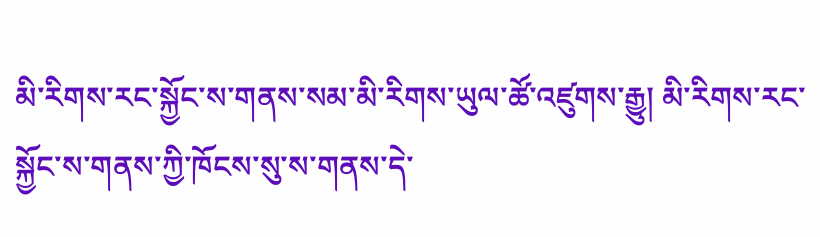མི་རིགས་རང་སྐྱོང་ས་གནས་སམ་མི་རིགས་ཡུལ་ཚོ་འཛུགས་རྒྱུ། མི་རིགས་རང་སྐྱོང་ས་གནས་ཀྱི་ཁོངས་སུ་ས་གནས་དེ་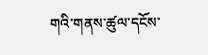གའི་གནས་ཚུལ་དངོས་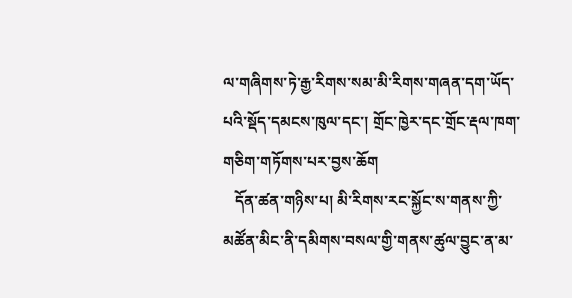ལ་གཞིགས་ཏེ་རྒྱ་རིགས་སམ་མི་རིགས་གཞན་དག་ཡོད་པའི་སྡོད་དམངས་ཁུལ་དང་། གྲོང་ཁྱེར་དང་གྲོང་རྡལ་ཁག་གཅིག་གཏོགས་པར་བྱས་ཆོག
   དོན་ཚན་གཉིས་པ། མི་རིགས་རང་སྐྱོང་ས་གནས་ཀྱི་མཚོན་མིང་ནི་དམིགས་བསལ་གྱི་གནས་ཚུལ་བྱུང་ན་མ་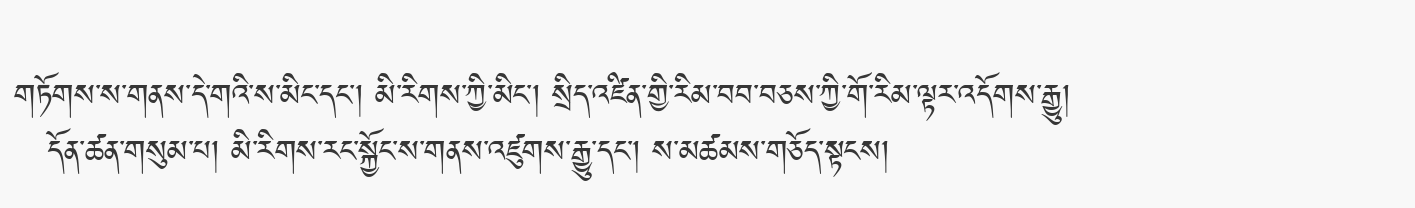གཏོགས་ས་གནས་དེ་གའི་ས་མིང་དང་། མི་རིགས་ཀྱི་མིང་། སྲིད་འཛིན་གྱི་རིམ་བབ་བཅས་ཀྱི་གོ་རིམ་ལྟར་འདོགས་རྒྱུ།
   དོན་ཚན་གསུམ་པ། མི་རིགས་རང་སྐྱོང་ས་གནས་འཛུགས་རྒྱུ་དང་། ས་མཚམས་གཅོད་སྟངས།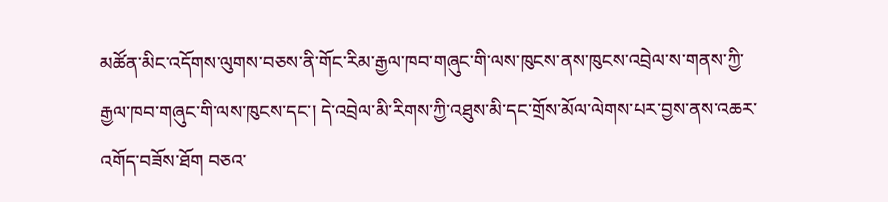མཚོན་མིང་འདོགས་ལུགས་བཅས་ནི་གོང་རིམ་རྒྱལ་ཁབ་གཞུང་གི་ལས་ཁུངས་ནས་ཁུངས་འབྲེལ་ས་གནས་ཀྱི་རྒྱལ་ཁབ་གཞུང་གི་ལས་ཁུངས་དང་། དེ་འབྲེལ་མི་རིགས་ཀྱི་འཐུས་མི་དང་གྲོས་མོལ་ལེགས་པར་བྱས་ནས་འཆར་འགོད་བཟོས་ཐོག བཅའ་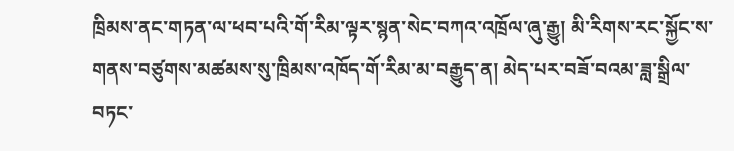ཁྲིམས་ནང་གཏན་ལ་ཕབ་པའི་གོ་རིམ་ལྟར་སྙན་སེང་བཀའ་འཁྲོལ་ཞུ་རྒྱུ། མི་རིགས་རང་སྐྱོང་ས་གནས་བཙུགས་མཚམས་སུ་ཁྲིམས་འཁོད་གོ་རིམ་མ་བརྒྱུད་ན། མེད་པར་བཟོ་བའམ་ཟླ་སྒྲིལ་བཏང་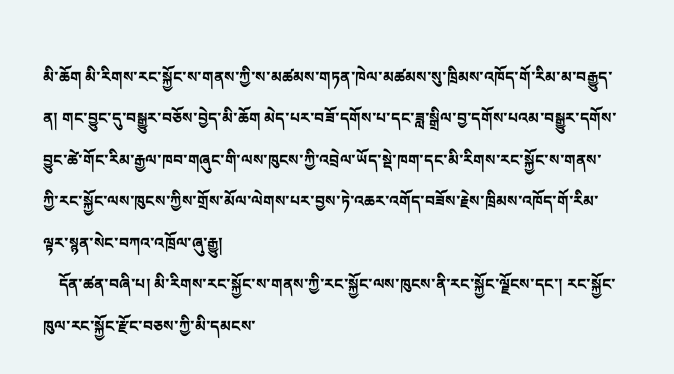མི་ཆོག མི་རིགས་རང་སྐྱོང་ས་གནས་ཀྱི་ས་མཚམས་གཏན་ཁེལ་མཚམས་སུ་ཁྲིམས་འཁོད་གོ་རིམ་མ་བརྒྱུད་ན། གང་བྱུང་དུ་བསྒྱུར་བཅོས་བྱེད་མི་ཆོག མེད་པར་བཟོ་དགོས་པ་དང་ཟླ་སྒྲིལ་བྱ་དགོས་པའམ་བསྒྱུར་དགོས་བྱུང་ཚེ་གོང་རིམ་རྒྱལ་ཁབ་གཞུང་གི་ལས་ཁུངས་ཀྱི་འབྲེལ་ཡོད་སྡེ་ཁག་དང་མི་རིགས་རང་སྐྱོང་ས་གནས་ཀྱི་རང་སྐྱོང་ལས་ཁུངས་ཀྱིས་གྲོས་མོལ་ལེགས་པར་བྱས་ཏེ་འཆར་འགོད་བཟོས་རྗེས་ཁྲིམས་འཁོད་གོ་རིམ་ལྟར་སྙན་སེང་བཀའ་འཁྲོལ་ཞུ་རྒྱུ།
    དོན་ཚན་བཞི་པ། མི་རིགས་རང་སྐྱོང་ས་གནས་ཀྱི་རང་སྐྱོང་ལས་ཁུངས་ནི་རང་སྐྱོང་ལྗོངས་དང་། རང་སྐྱོང་ཁུལ་རང་སྐྱོང་རྫོང་བཅས་ཀྱི་མི་དམངས་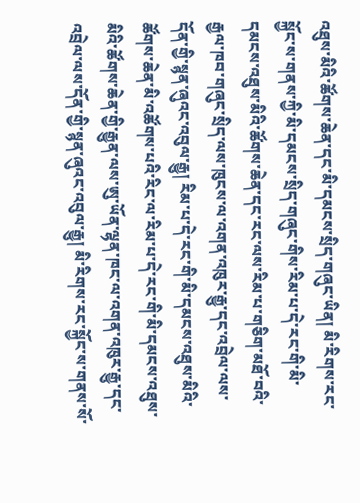འཐུས་མིའི་ཚོགས་ཆེན་དང་མི་དམངས་སྲིད་གཞུང་ཡིན། མི་རིགས་རང་སྐྱོང་ས་གནས་ཀྱི་མི་དམངས་སྲིད་གཞུང་གིས་རིམ་པ་དེ་རང་གི་མི་དམངས་འཐུས་མིའི་ཚོགས་ཆེན་དང་རང་ལས་རིམ་པ་གཅིག་མཐོ་བའི་རྒྱལ་ཁབ་གཞུང་སྲིད་ལས་ཁུངས་ལ་འགན་འཁུར་རྒྱུ་དང་འབྲེལ་ལས་དོན་གྱི་སྙན་ཞུའང་འབུལ་རྒྱུ། རིམ་པ་དེ་རང་གི་མི་དམངས་འཐུས་མིའི་ཚོགས་ཆེན་མི་འཚོགས་པའི་རིང་ལ་རིམ་པ་དེ་རང་གི་མི་དམངས་འཐུས་མིའི་ཚོགས་ཆེན་གྱི་རྒྱུན་ལས་ཨུ་ཡོན་ལྷན་ཁང་ལ་འགན་འཁུར་རྒྱུ་དང་འབྲེལ་ལས་དོན་གྱི་སྙན་ཞུའང་འབུལ་རྒྱུ། མི་རིགས་རང་སྐྱོང་ས་གནས་སོ་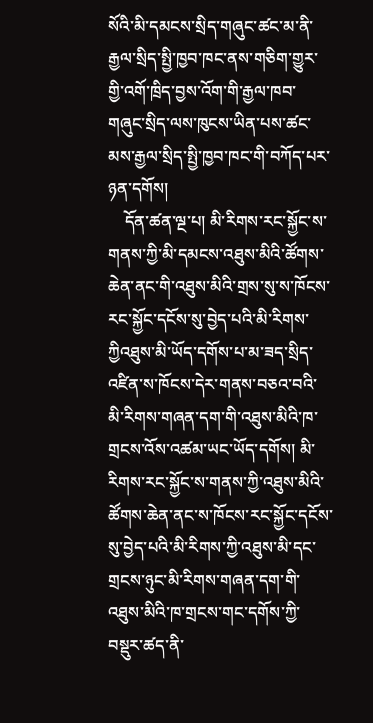སོའི་མི་དམངས་སྲིད་གཞུང་ཚང་མ་ནི་རྒྱལ་སྲིད་སྤྱི་ཁྱབ་ཁང་ནས་གཅིག་གྱུར་གྱི་འགོ་ཁྲིད་བྱས་འོག་གི་རྒྱལ་ཁབ་གཞུང་སྲིད་ལས་ཁུངས་ཡིན་པས་ཚང་མས་རྒྱལ་སྲིད་སྤྱི་ཁྱབ་ཁང་གི་བཀོད་པར་ཉན་དགོས།
    དོན་ཚན་ལྔ་པ། མི་རིགས་རང་སྐྱོང་ས་གནས་ཀྱི་མི་དམངས་འཐུས་མིའི་ཚོགས་ཆེན་ནང་གི་འཐུས་མིའི་གྲས་སུ་ས་ཁོངས་རང་སྐྱོང་དངོས་སུ་བྱེད་པའི་མི་རིགས་ཀྱིའཐུས་མི་ཡོད་དགོས་པ་མ་ཟད་སྲིད་འཛིན་ས་ཁོངས་དེར་གནས་བཅའ་བའི་མི་རིགས་གཞན་དག་གི་འཐུས་མིའི་ཁ་གྲངས་འོས་འཚམ་ཡང་ཡོད་དགོས། མི་རིགས་རང་སྐྱོང་ས་གནས་ཀྱི་འཐུས་མིའི་ཚོགས་ཆེན་ནང་ས་ཁོངས་རང་སྐྱོང་དངོས་སུ་བྱེད་པའི་མི་རིགས་ཀྱི་འཐུས་མི་དང་གྲངས་ཉུང་མི་རིགས་གཞན་དག་གི་འཐུས་མིའི་ཁ་གྲངས་གང་དགོས་ཀྱི་བསྡུར་ཚད་ནི་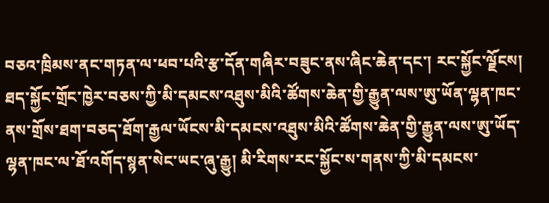བཅའ་ཁྲིམས་ནང་གཏན་ལ་ཕབ་པའི་རྩ་དོན་གཞིར་བཟུང་ནས་ཞིང་ཆེན་དང་། རང་སྐྱོང་ལྗོངས། ཐད་སྐྱོང་གྲོང་ཁྱེར་བཅས་ཀྱི་མི་དམངས་འཐུས་མིའི་ཚོགས་ཆེན་གྱི་རྒྱུན་ལས་ཨུ་ཡོན་ལྷན་ཁང་ནས་གྲོས་ཐག་བཅད་ཐོག་རྒྱལ་ཡོངས་མི་དམངས་འཐུས་མིའི་ཚོགས་ཆེན་གྱི་རྒྱུན་ལས་ཨུ་ཡོད་ལྷན་ཁང་ལ་ཐོ་འགོད་སྙན་སེང་ཡང་ཞུ་རྒྱུ། མི་རིགས་རང་སྐྱོང་ས་གནས་ཀྱི་མི་དམངས་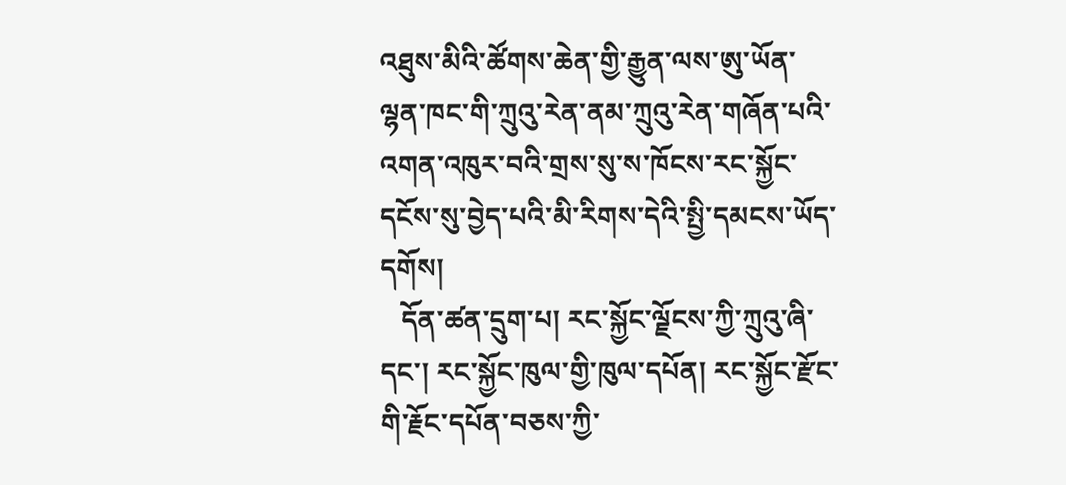འཐུས་མིའི་ཚོགས་ཆེན་གྱི་རྒྱུན་ལས་ཨུ་ཡོན་ལྷན་ཁང་གི་ཀྲུའུ་རེན་ནམ་ཀྲུའུ་རེན་གཞོན་པའི་འགན་འཁུར་བའི་གྲས་སུ་ས་ཁོངས་རང་སྐྱོང་དངོས་སུ་བྱེད་པའི་མི་རིགས་དེའི་སྤྱི་དམངས་ཡོད་དགོས།
   དོན་ཚན་དྲུག་པ། རང་སྐྱོང་ལྗོངས་ཀྱི་ཀྲུའུ་ཞི་དང་། རང་སྐྱོང་ཁུལ་གྱི་ཁུལ་དཔོན། རང་སྐྱོང་རྫོང་གི་རྗོང་དཔོན་བཅས་ཀྱི་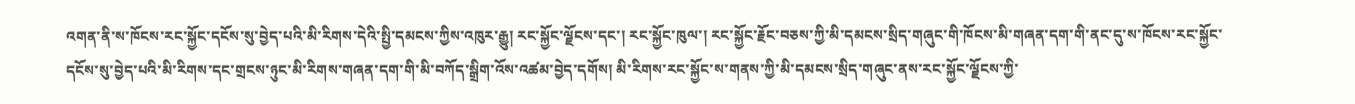འགན་ནི་ས་ཁོངས་རང་སྐྱོང་དངོས་སུ་བྱེད་པའི་མི་རིགས་དེའི་སྤྱི་དམངས་ཀྱིས་འཁུར་རྒྱུ། རང་སྐྱོང་ལྗོངས་དང་། རང་སྐྱོང་ཁུལ་། རང་སྐྱོང་རྗོང་བཅས་ཀྱི་མི་དམངས་སྲིད་གཞུང་གི་ཁོངས་མི་གཞན་དག་གི་ནང་དུ་ས་ཁོངས་རང་སྐྱོང་དངོས་སུ་བྱེད་པའི་མི་རིགས་དང་གྲངས་ཉུང་མི་རིགས་གཞན་དག་གི་མི་བཀོད་སྒྲིག་འོས་འཚམ་བྱེད་དགོས། མི་རིགས་རང་སྐྱོང་ས་གནས་ཀྱི་མི་དམངས་སྲིད་གཞུང་ནས་རང་སྐྱོང་ལྗོངས་ཀྱི་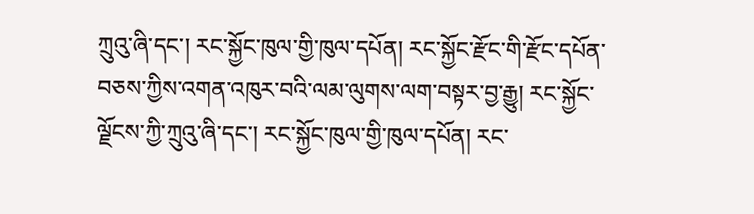ཀྲུའུ་ཞི་དང་། རང་སྐྱོང་ཁུལ་གྱི་ཁུལ་དཔོན། རང་སྐྱོང་རྫོང་གི་རྫོང་དཔོན་བཅས་ཀྱིས་འགན་འཁུར་བའི་ལམ་ལུགས་ལག་བསྟར་བྱ་རྒྱུ། རང་སྐྱོང་ལྗོངས་ཀྱི་ཀྲུའུ་ཞི་དང་། རང་སྐྱོང་ཁུལ་གྱི་ཁུལ་དཔོན། རང་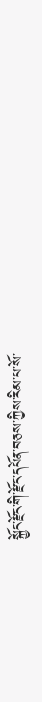སྐྱོང་རྫོང་གི་རྫོང་དཔོན་བཅས་ཀྱིས་རིམ་པ་སོ་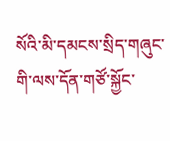སོའི་མི་དམངས་སྲིད་གཞུང་གི་ལས་དོན་གཙོ་སྐྱོང་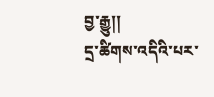བྱ་རྒྱུ།།
དྲ་ཚིགས་འདིའི་པར་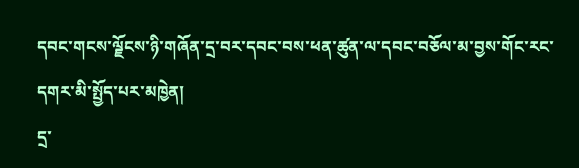དབང་གངས་ལྗོངས་ཉི་གཞོན་དྲ་བར་དབང་བས་ཕན་ཚུན་ལ་དབང་བཅོལ་མ་བྱས་གོང་རང་དགར་མི་སྤྱོད་པར་མཁྱེན།
དྲ་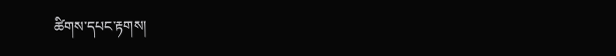ཚིགས་དཔང་རྟགས།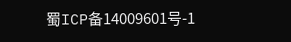蜀ICP备14009601号-1